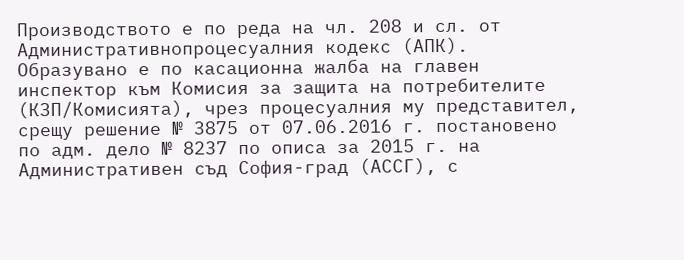Производството е по реда на чл. 208 и сл. от Административнопроцесуалния кодекс (АПК).
Образувано е по касационна жалба на главен инспектор към Комисия за защита на потребителите (КЗП/Комисията), чрез процесуалния му представител, срещу решение № 3875 от 07.06.2016 г. постановено по адм. дело № 8237 по описа за 2015 г. на Административен съд София-град (АССГ), с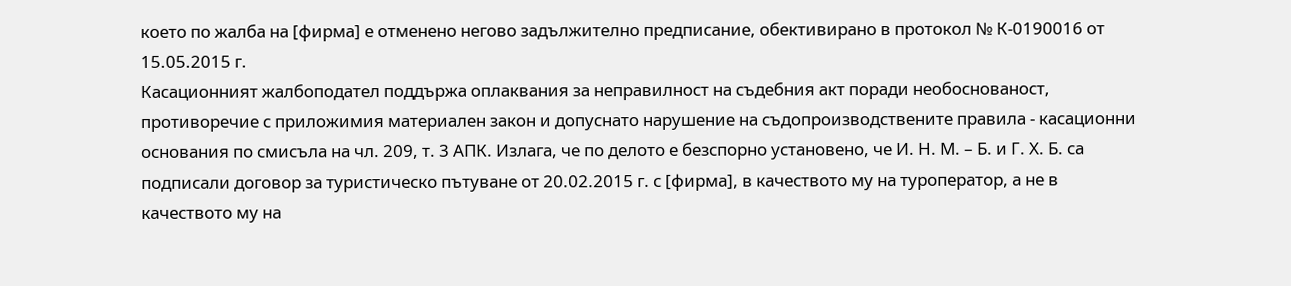което по жалба на [фирма] е отменено негово задължително предписание, обективирано в протокол № К-0190016 от 15.05.2015 г.
Касационният жалбоподател поддържа оплаквания за неправилност на съдебния акт поради необоснованост, противоречие с приложимия материален закон и допуснато нарушение на съдопроизводствените правила - касационни основания по смисъла на чл. 209, т. 3 АПК. Излага, че по делото е безспорно установено, че И. Н. М. – Б. и Г. Х. Б. са подписали договор за туристическо пътуване от 20.02.2015 г. с [фирма], в качеството му на туроператор, а не в качеството му на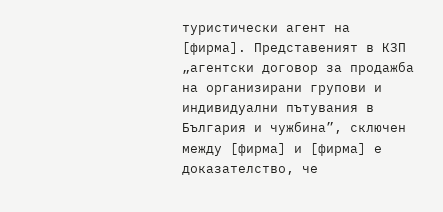туристически агент на [фирма]. Представеният в КЗП „агентски договор за продажба на организирани групови и индивидуални пътувания в България и чужбина”, сключен между [фирма] и [фирма] е доказателство, че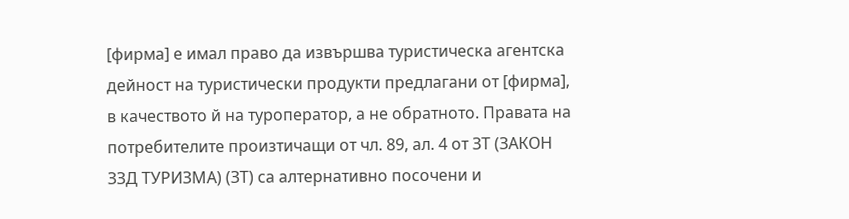[фирма] е имал право да извършва туристическа агентска дейност на туристически продукти предлагани от [фирма], в качеството й на туроператор, а не обратното. Правата на потребителите произтичащи от чл. 89, ал. 4 от ЗТ (ЗАКОН ЗЗД ТУРИЗМА) (ЗТ) са алтернативно посочени и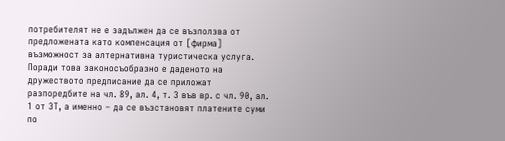потребителят не е задължен да се възползва от предложената като компенсация от [фирма] възможност за алтернативна туристическа услуга. Поради това законосъобразно е даденото на дружеството предписание да се приложат разпоредбите на чл. 89, ал. 4, т. 3 във вр. с чл. 90, ал. 1 от ЗТ, а именно – да се възстановят платените суми по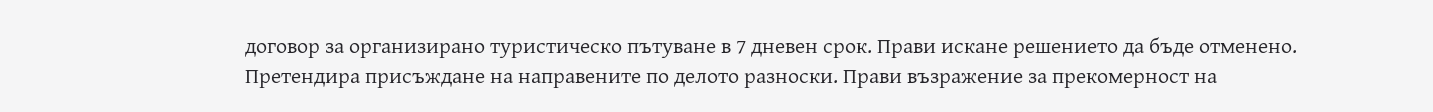договор за организирано туристическо пътуване в 7 дневен срок. Прави искане решението да бъде отменено. Претендира присъждане на направените по делото разноски. Прави възражение за прекомерност на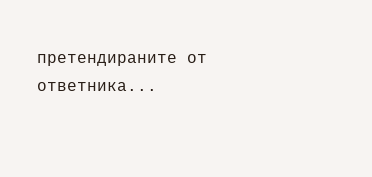претендираните от ответника...